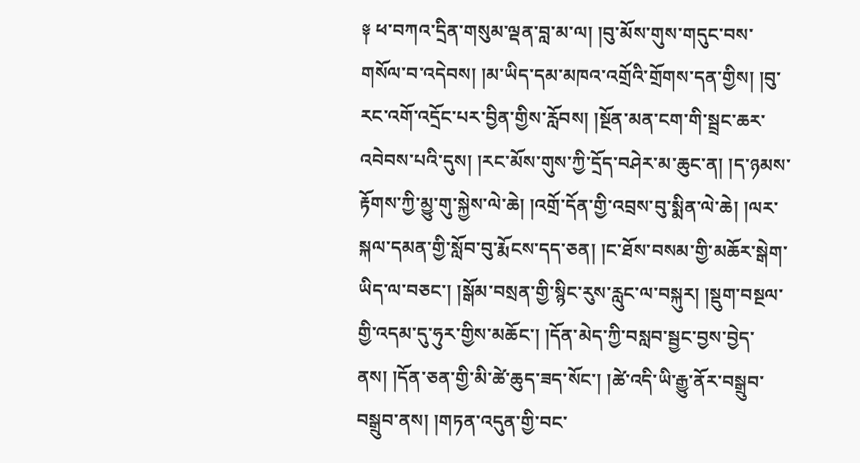༈ ཕ་བཀའ་དྲིན་གསུམ་ལྡན་བླ་མ་ལ། །བུ་མོས་གུས་གདུང་བས་གསོལ་བ་འདེབས། །མ་ཡིད་དམ་མཁའ་འགྲོའི་གྲོགས་དན་གྱིས། །བུ་རང་འགོ་འདྲོང་པར་བྱིན་གྱིས་རློབས། །སྔོན་མན་ངག་གི་སྦྲང་ཆར་འབེབས་པའི་དུས། །རང་མོས་གུས་ཀྱི་དྲོད་བཤེར་མ་ཆུང་ན། །ད་ཉམས་རྟོགས་ཀྱི་མྱུ་གུ་སྐྱེས་ལེ་ཆེ། །འགྲོ་དོན་གྱི་འབྲས་བུ་སྨིན་ལེ་ཆེ། །ལར་སྐལ་དམན་གྱི་སློབ་བུ་རྨོངས་དད་ཅན། །ང་ཐོས་བསམ་གྱི་མཆོར་སྒེག་ཡིད་ལ་བཅང་། །སྒོམ་བསྲན་གྱི་སྙིང་རུས་རླུང་ལ་བསྐུར། །སྡུག་བསྔལ་གྱི་འདམ་དུ་ཧུར་གྱིས་མཆོང་། །དོན་མེད་ཀྱི་བསླབ་སྦྱང་བྱས་བྱེད་ནས། །དོན་ཅན་གྱི་མི་ཚེ་ཆུད་ཟད་སོང་། །ཚེ་འདི་ཡི་རྒྱུ་ནོར་བསྒྲུབ་བསྒྲུབ་ནས། །གཏན་འདུན་གྱི་བང་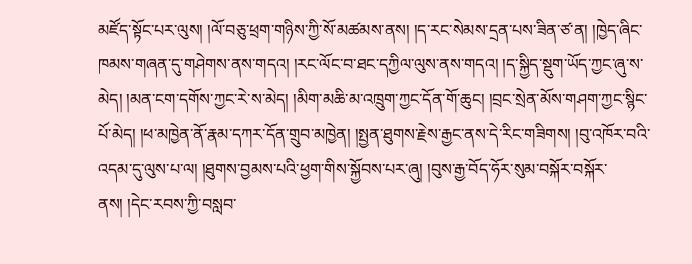མཛོད་སྟོང་པར་ལུས། །ལོ་བཅུ་ཕྲག་གཉིས་ཀྱི་སོ་མཚམས་ནས། །ད་རང་སེམས་དྲན་པས་ཟིན་ཙ་ན། །ཁྱེད་ཞིང་ཁམས་གཞན་དུ་གཤེགས་ནས་གདའ། །རང་ལོང་བ་ཐང་དཀྱིལ་ལུས་ནས་གདའ། །ད་སྐྱིད་སྡུག་ཡོད་ཀྱང་ཞུ་ས་མེད། །མན་ངག་དགོས་ཀྱང་རེ་ས་མེད། །མིག་མཆི་མ་འཁྲུག་ཀྱང་དོན་གོ་ཆུང། །བྲང་སྲེན་མོས་གཤག་ཀྱང་སྙིང་པོ་མེད། །ཕ་མཁྱེན་ནོ་རྣམ་དཀར་དོན་གྲུབ་མཁྱེན། །སྤྱན་ཐུགས་རྗེས་རྒྱང་ནས་དེ་རིང་གཟིགས། །བུ་འཁོར་བའི་འདམ་དུ་ལུས་པ་ལ། །ཐུགས་བྱམས་པའི་ཕྱག་གིས་སྐྱོབས་པར་ཞུ། །བུས་རྒྱ་བོད་ཧོར་སུམ་བསྐོར་བསྐོར་ནས། །དེང་རབས་ཀྱི་བསླབ་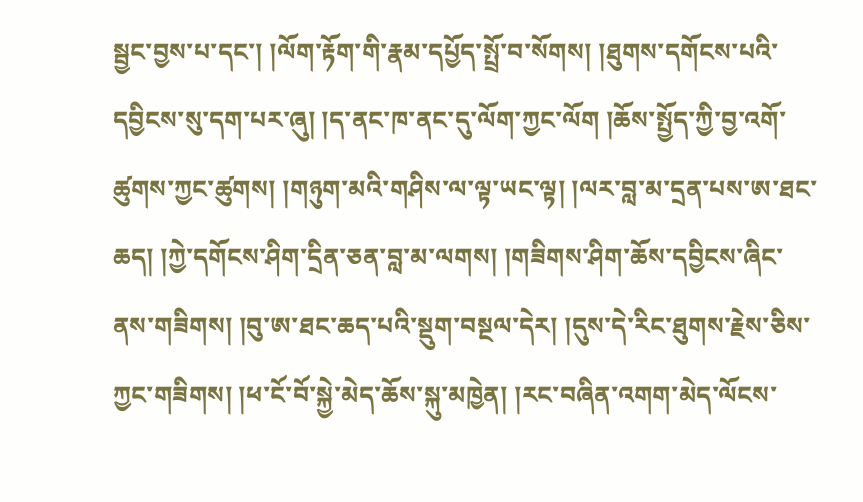སྦྱང་བྱས་པ་དང་། །ལོག་རྟོག་གི་རྣམ་དཔྱོད་སྤྲོ་བ་སོགས། །ཐུགས་དགོངས་པའི་དབྱིངས་སུ་དག་པར་ཞུ། །ད་ནང་ཁ་ནང་དུ་ལོག་ཀྱང་ལོག །ཆོས་སྤྱོད་ཀྱི་བྱ་འགོ་ཚུགས་ཀྱང་ཚུགས། །གཉུག་མའི་གཤིས་ལ་ལྟ་ཡང་ལྟ། །ལར་བླ་མ་དྲན་པས་ཨ་ཐང་ཆད། །ཀྱེ་དགོངས་ཤིག་དྲིན་ཅན་བླ་མ་ལགས། །གཟིགས་ཤིག་ཆོས་དབྱིངས་ཞིང་ནས་གཟིགས། །བུ་ཨ་ཐང་ཆད་པའི་སྡུག་བསྔལ་དེར། །དུས་དེ་རིང་ཐུགས་རྗེས་ཅིས་ཀྱང་གཟིགས། །ཕ་ངོ་བོ་སྐྱེ་མེད་ཆོས་སྐུ་མཁྱེན། །རང་བཞིན་འགག་མེད་ལོངས་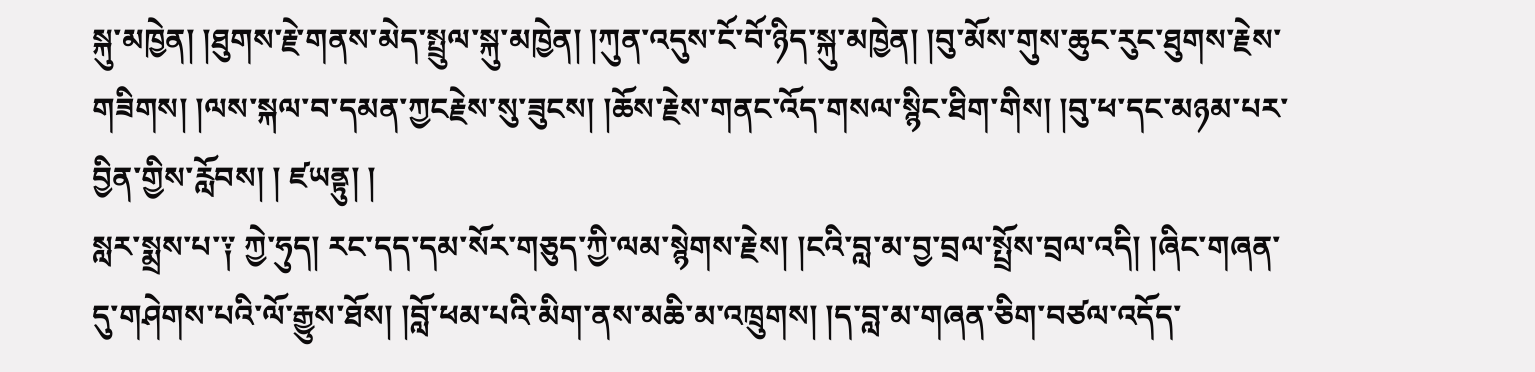སྐུ་མཁྱེན། །ཐུགས་རྗེ་གནས་མེད་སྤྲུལ་སྐུ་མཁྱེན། །ཀུན་འདུས་ངོ་བོ་ཉིད་སྐུ་མཁྱེན། །བུ་མོས་གུས་ཆུང་རུང་ཐུགས་རྗེས་གཟིགས། །ལས་སྐལ་བ་དམན་ཀྱངརྗེས་སུ་ཟུངས། །ཆོས་རྗེས་གནང་འོད་གསལ་སྙིང་ཐིག་གིས། །བུ་ཕ་དང་མཉམ་པར་བྱིན་གྱིས་རློབས། ། ཛཡནྟུ། །
སླར་སྨྲས་པ་༑ ཀྱེ་ཧུད། རང་དད་དམ་སོར་གཅུད་ཀྱི་ལམ་སྙེགས་རྗེས། །ངའི་བླ་མ་བྱ་བྲལ་སྤྲོས་བྲལ་འདི། །ཞིང་གཞན་དུ་གཤེགས་པའི་ལོ་རྒྱུས་ཐོས། །བློ་ཕམ་པའི་མིག་ནས་མཆི་མ་འཁྲུགས། །ད་བླ་མ་གཞན་ཅིག་བཙལ་འདོད་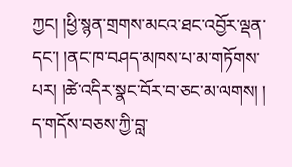ཀྱང། །ཕྱི་སྙན་གྲགས་མངའ་ཐང་འབྱོར་ལྡན་དང་། །ནང་ཁ་བཤད་མཁས་པ་མ་གཏོགས་པར། །ཚེ་འདིར་སྣང་བོར་བ་ཅང་མ་ལགས། །
ད་གདོས་བཅས་ཀྱི་བླ་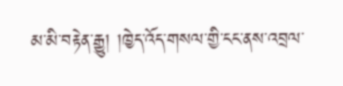མ་མི་བརྟེན་རྒྱུ། །ཁྱེད་འོད་གསལ་གྱི་ངང་ནས་འབྲལ་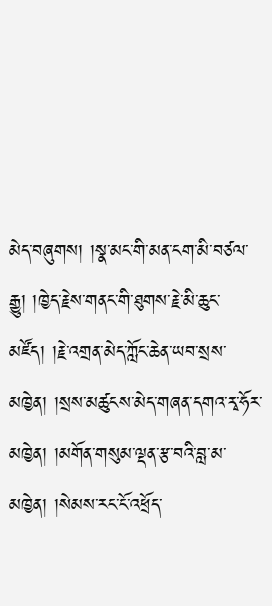མེད་བཞུགས། །སྣ་མང་གི་མན་ངག་མི་བཙལ་རྒྱུ། །ཁྱེད་རྗེས་གནང་གི་ཐུགས་རྗེ་མི་ཆུང་མཛོད། །རྗེ་འགྲན་མེད་ཀློང་ཆེན་ཡབ་སྲས་མཁྱེན། །སྲས་མཚུངས་མེད་གཞན་དགའ་རྭ་ཧོར་མཁྱེན། །མགོན་གསུམ་ལྡན་རྩ་བའི་བླ་མ་མཁྱེན། །སེམས་རང་ངོ་འཕྲོད་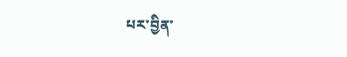པར་བྱིན་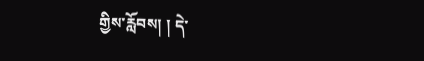གྱིས་རློབས། ། དེ་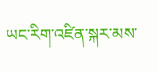ཡང་རིག་འཛིན་སྐར་མས་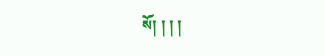སོ། ། ། །